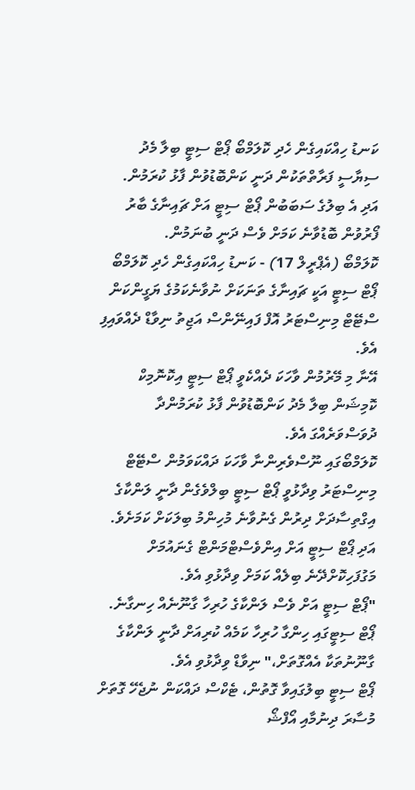ކަނޑު ހިއްކައިގެން ހެދި ކޮލަމްބޯ ޕޯޓް ސިޓީ ބިލާ މެދު ސިޔާސީ ފަރާތްތަކުން ދަނީ ކަންބޮޑުވުން ފާޅު ކުރަމުން. އަދި އެ ބިލުގެ ސަބަބުން ޕޯޓް ސިޓީ އަށް ޗައިނާގެ ބާރު ފޯރުވުން ބޮޑުވާނެ ކަމަށް ވެސް ދަނީ ބުނަމުން.
ކޮލަމްބޯ (އެޕްރީލް 17) - ކަނޑު ހިއްކައިގެން ހެދި ކޮލަމްބޯ ޕޯޓް ސިޓީ އަކީ ޗައިނާގެ ތަނަކަށް ނުވާނެކަމުގެ ޔަގީންކަން ސްޓޭޓް މިނިސްޓަރު އޮފް ފައިނޭންސް އަޖިތު ނިވާޑް ދެއްވައިފި އެވެ.
އޭނާ މި މޭރުމުން ވާހަކަ ދެއްކެވީ ޕޯޓް ސިޓީ އިކޮނޮމިކް ކޮމިޝަން ބިލާ މެދު ކަންބޮޑުވުން ފާޅު ކުރަމުންދާ ދުވަސްވަރެއްގަ އެވެ.
ކޮލަމްބޯގައި ނޫސްވެރިންނާ ވާހަކަ ދައްކަވަމުން ސްޓޭޓް މިނިސްޓަރު ވިދާޅުވީ ޕޯޓް ސިޓީ ބިލްވެގެން ދާނީ ލަންކާގެ އިގްތިސާދަށް ދިރުން ގެނުވާނެ މުހިންމު ބިލަކަށް ކަމަށެވެ. އަދި ޕޯޓް ސިޓީ އަށް އިންވެސްޓްމަންޓް ގެނައުމަށް މަގުފަހިކޮށްދޭނެ ބިލެއް ކަމަށް ވިދާޅުވި އެވެ.
"ޕޯޓް ސިޓީ އަށް ވެސް ލަންކާގެ ހުރިހާ ގާނޫނެއް ހިނގާނެ. ޕޯޓް ސިޓީގައި ހިންގާ ހުރިހާ ކަމެއް ކުރިއަށް ދާނީ ލަންކާގެ ގާނޫނުތަކާ އެއްގޮތަށް،" ނިވާޑް ވިދާޅުވި އެވެ.
ޕޯޓް ސިޓީ ބިލުގައިވާ ގޮތުން، ޓެކްސް ދައްކަން ނުޖެހޭ ގޮތަށް މުސާރަ ދިނުމާއި އޯފްޝޯ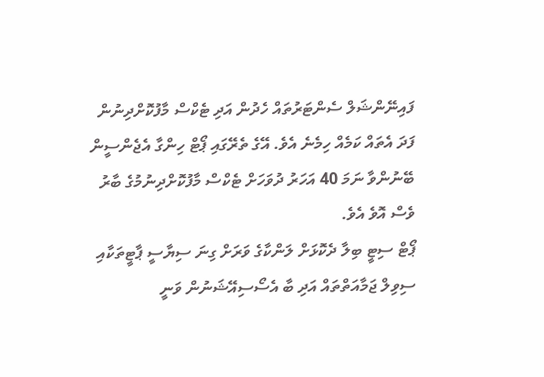ފައިނޭންޝަލް ސެންޓަރުތައް ހެދުން އަދި ޓެކްސް މާފުކޮށްދިނުން ފަދަ އެތައް ކަމެއް ހިމެނެ އެވެ. އޭގެ ތެރޭގައި ޕޯޓް ހިންގާ އެޖެންސީން ބޭނުންވާ ނަމަ 40 އަހަރު ދުވަހަށް ޓެކްސް މާފުކޮށްދިނުމުގެ ބާރު ވެސް އޮވެ އެވެ.
ޕޯޓް ސިޓީ ބިލާ ދެކޮޅަށް ލަންކާގެ ވަރަށް ގިނަ ސިޔާސީ ޕާޓީތަކާއި ސިވިލް ޖަމާއަތްތައް އަދި ބާ އެސޯސިއޭޝަނުން ވަނީ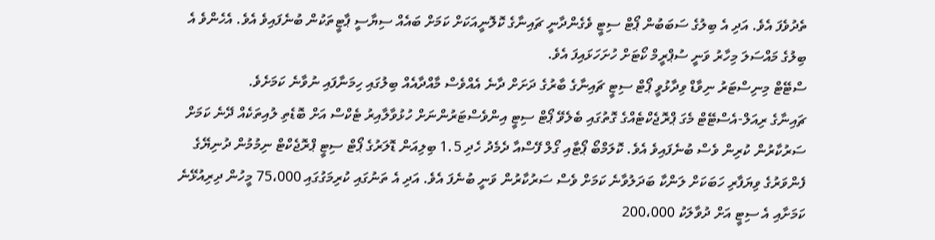ތެދުވެފަ އެވެ. އަދި އެ ބިލުގެ ސަބަބުން ޕޯޓް ސިޓީ ވެގެންދާނީ ޗައިނާގެ ކޮލޮނީއަކަށް ކަމަށް ބައެއް ސިޔާސީ ޕާޓީތަކުން ބުނެފައިވެ އެވެ. އެހެންވެ އެ ބިލުގެ މައްސަލަ މިހާރު ވަނީ ސުޕްރީމް ކޯޓަށް ހުށަހަޅައިފަ އެވެ.
ސްޓޭޓް މިނިސްޓަރު ނިވާޑް ވިދާޅުވީ ޕޯޓް ސިޓީ ޗައިނާގެ ބާރުގެ ދަށަށް ދާނެ އެއްވެސް މާއްދާއެއް ބިލުގައި ހިމަނާފައި ނުވާނެ ކަމަށެވެ.
ޗައިނާގެ ރިއަލް-އެސްޓޭޓް މެގަ ޕްރޮޖެކްޓެއްގެ ގޮތުގައި ބެލެވޭ ޕޯޓް ސިޓީ އިންވެސްޓަރުންނަށް ހުޅުވާލާއިރު ޓެކްސް އަށް ބޮޑެތި ލުއިތަކެއް ދޭނެ ކަމަށް ސަރުކާރުން ކުރިން ވެސް ބުނެފައިވެ އެވެ. ކޮލަމްބޯ ޕޯޓާއި ގޯލް ފޭސްއާ ދެމެދު ހެދި 1.5 ބިލިއަން ޑޮލަރުގެ ޕޯޓް ސިޓީ ޕްރޮޖެކްޓް ނިމުމުން ދުނިޔޭގެ ފެންވަރުގެ ވިޔަފާރި ހަބަކަށް ލަންކާ ބަދަލުވާނެ ކަމަށް ވެސް ސަރުކާރުން ވަނީ ބުނެފަ އެވެ. އަދި އެ ތަނުގައި ކުރިމަގުގައި 75،000 މީހުން ދިރިއުޅޭނެ ކަމަށާއި އެ ސިޓީ އަށް ދުވާލަކު 200،000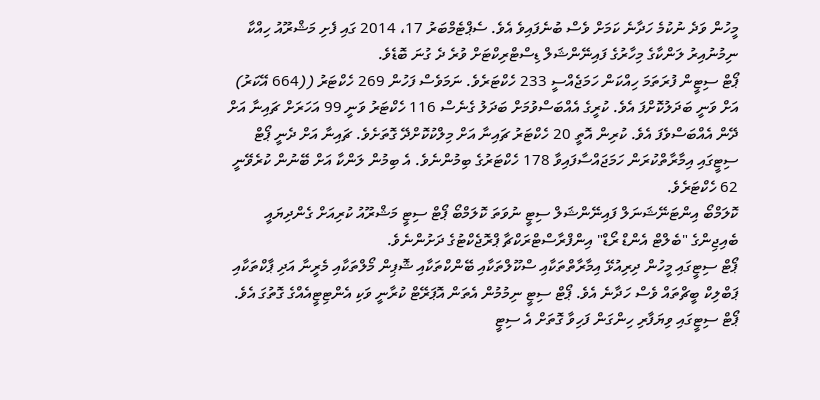މީހުން ވަދެ ނުކުމެ ހަދާނެ ކަމަށް ވެސް ބުނެފައިވެ އެވެ. ސެޕްޓެމްބަރު 17، 2014 ގައި ފެށި މަޝްރޫއު ހިއްކާ ނިމުނުއިރު ލަންކާގެ މިހާރުގެ ފައިނޭންޝަލް ޑިސްޓްރިކްޓަށް ވުރެ ދެ ގުނަ ބޮޑެވެ.
ޕޯޓް ސިޓީން ފުރަތަމަ ހިއްކަން ހަމަޖެއްސީ 233 ހެކްޓަރެވެ. ނަމަވެސް ފަހުން 269 ހެކްޓަރު ((664 އޭކަރު) އަށް ވަނީ ބަދަލުކޮށްފަ އެވެ. ކުރީގެ އެއްބަސްވުމަށް ބަދަލު ގެނެސް 116 ހެކްޓަރު ވަނީ 99 އަހަރަށް ޗައިނާ އަށް ދޭން އެއްބަސްވެފަ އެވެ. ކުރިން އޮތީ 20 ހެކްޓަރު ޗައިނާ އަށް މިލްކުކޮށްދޭ ގޮތަށެވެ. ޗައިނާ އަށް ދެނީ ޕޯޓް ސިޓީގައި އިމާރާތްކުރަން ހަމަޖައްސާފައިވާ 178 ހެކްޓަރުގެ ބިމުންނެވެ. އެ ބިމުން ލަންކާ އަށް ބޭނުން ކުރެވޭނީ 62 ހެކްޓަރެވެ.
ކޮލަމްބޯ އިންޓަނޭޝަނަލް ފައިނޭންޝަލް ސިޓީ ނުވަތަ ކޮލަމްބޯ ޕޯޓް ސިޓީ މަޝްރޫއު ކުރިއަށް ގެންދިޔައީ ބެއިޖިންގެ "ބެލްޓް އެންޑް ރޯޑް" އިންފްރާސްޓްރަކްޗާ ޕްރޮޖެކްޓުގެ ދަށުންނެވެ.
ޕޯޓް ސިޓީގައި މީހުން ދިރިއުޅޭ އިމާރާތްތަކާއި ސްކޫލްތަކާއި ބޭންކްތަކާއި ޝޮޕިން މޯލްތަކާއި މެރީނާ އަދި ޕާކްތަކާއި ޕަބްލިކް ބީޗްތައް ވެސް ހަދާނެ އެވެ. ޕޯޓް ސިޓީ ނިމުމުން އެތަން އޮޕަރޭޓް ކުރާނީ ވަކި އެންޓިޓީއެއްގެ ގޮތުގަ އެވެ. ޕޯޓް ސިޓީގައި ވިޔަފާރި ހިންގަން ފަހިވާ ގޮތަށް އެ ސިޓީ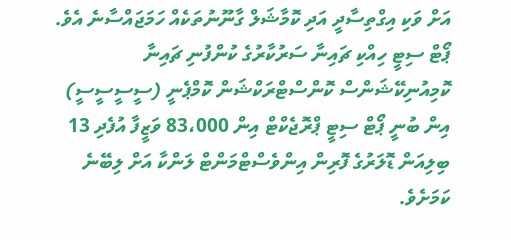އަށް ވަކި އިގްތިސާދީ އަދި ކޮމާޝަލް ގާނޫނުތަކެއް ހަމަޖައްސާނެ އެވެ.
ޕޯޓް ސިޓީ ހިއްކި ޗައިނާ ސަރުކާރުގެ ކުންފުނި ޗައިނާ ކޮމިއުނިކޭޝަންސް ކޮންސްޓްރަކްޝަން ކޮމްޕެނީ (ސީސީސީސީ) އިން ބުނީ ޕޯޓް ސިޓީ ޕްރޮޖެކްޓް އިން 83،000 ވަޒީފާ އުފެދި 13 ބިލިއަން ޑޮލަރުގެ ފޮރިން އިންވެސްޓްމަންޓް ލަންކާ އަށް ލިބޭނެ ކަމަށެވެ.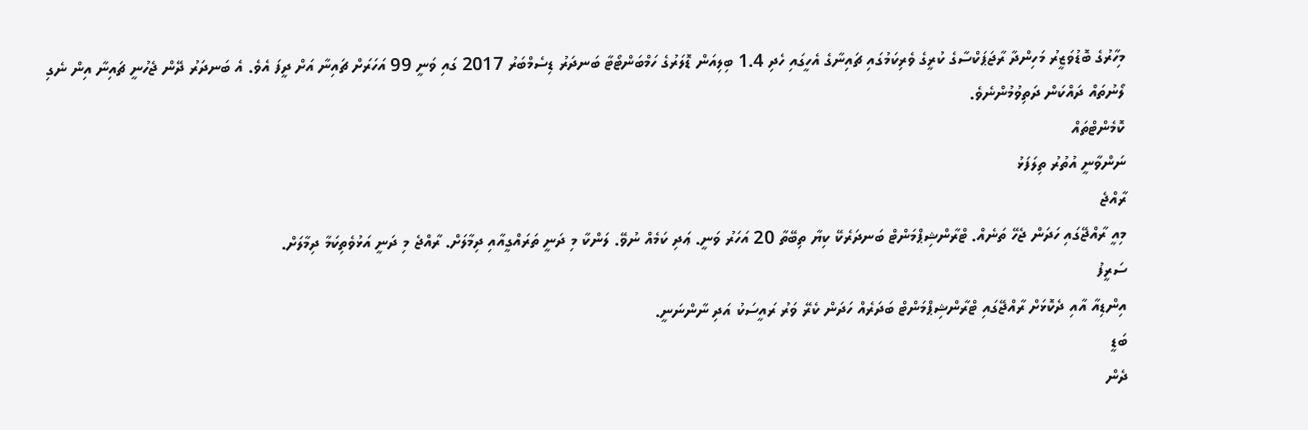މިހާރުގެ ބޮޑުވަޒީރު މަހިންދާ ރާޖަޕަކްސާގެ ކުރީގެ ވެރިކަމުގައި ޗައިނާގެ އެހީގައި ހެދި 1.4 ބިލިއަން ޑޮލަރުގެ ހަމްބަންޓޯޓާ ބަނދަރު ޑިސެމްބަރު 2017 ގައި ވަނީ 99 އަހަރަށް ޗައިނާ އަށް ދީފަ އެވެ. އެ ބަނދަރު ދޭން ޖެހުނީ ޗައިނާ އިން ނެގި ލޯނުތައް ދައްކަން ދަތިވުމުންނެވެ.
ކޮމެންޓްތައް
ނަންވާނީ އުތުރު ތިލަފަޅު
ރާއްޖެ
މިއީ ރާއްޖޭގައި ހަދަން ޖެހޭ ތަނެއް. ޓްރާންޝިޕްމަންޓް ބަނދަރެކޭ ކިޔާ ތިބޭތާ 20 އަހަރު ވަނީ. ޢަދި ކަމެއް ނުވޭ. ލަންކާ މި ދަނީ ތަރައްގީއާއި ދިމާލަށް. ރާއްޖެ މި ދަނީ އަޅުވެތިކަމާ ދިމާލަށް.
ސަރީފު
އިންޑިއާ އާއި ދެކޮޅަށް ރާއްޖޭގައި ޓްރާންޝިޕްމަންޓް ބަދަރެއް ހަދަން ކެރޭ ވަރު ރައީސަކު އަދި ނާންނަނީ.
ބަޑީ
ދެން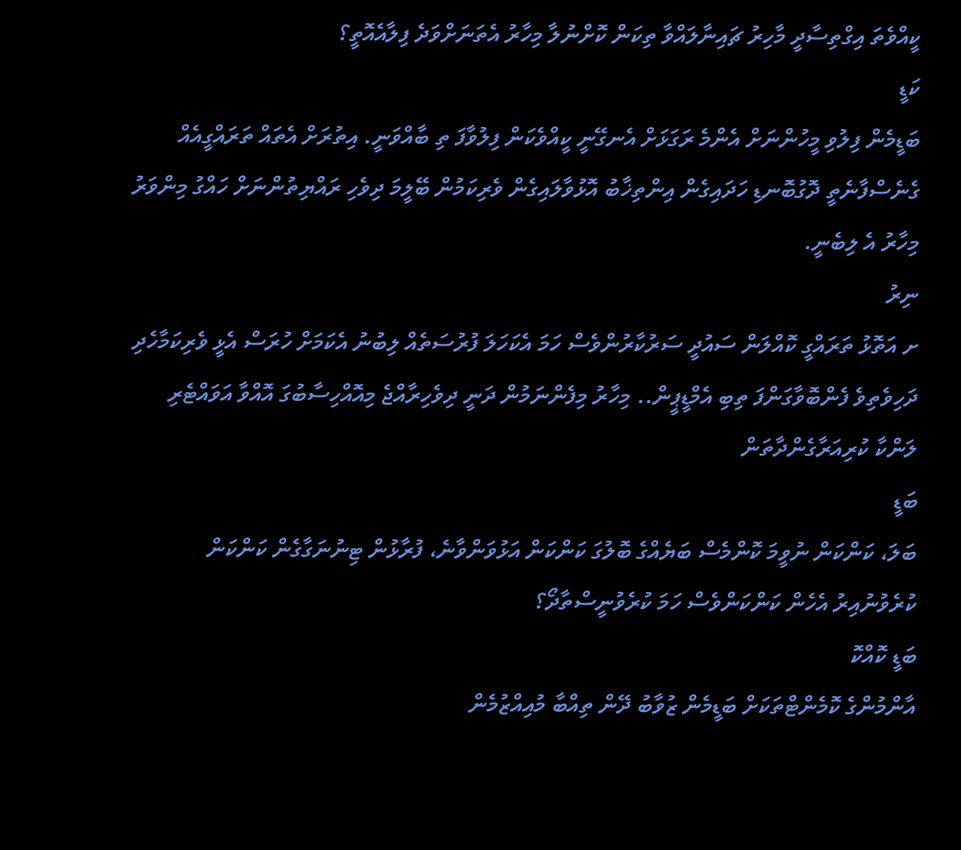ކީއްވެތަ އިގްތިސާދީ މާހިރު ޗައިނާލައްވާ ތިކަން ކޮށްނުލާ މިހާރު އެތަނަށްވަދެ ފިލާއެއޮތީ؟
ކަޑީ
ބަޑީމެން ފިލުވި މީހުންނަށް އެންމެ ރަގަޅަށް އެނގޭނީ ކީއްވެކަން ފިލުވާފަ ތި ބާއްވަނީ. އިތުރަށް އެތައް ތަރައްގީއެއް ގެނެސްފާނެތީ ދޮގުބޮނޑި ހަދައިގެން އިންތިޚާބު އޮޅުވާލައިގެން ވެރިކަމުން ބޭލީމަ ދިވެހި ރައްޔިތުންނަށް ހައްގު މިންވަރު މިހާރު އެ ލިބެނީ.
ނިރު
ށ އަތޮޅު ތަރައްގީ ކޮއްލަން ސައުދީ ސަރުކާރުންވެސް ހަމަ އެކަހަލަ ފުރުސަތެއް ލިބުނު އެކަމަށް ހުރަސް އެޅީ ވެރިކަމާހެދި ދަހިވެތިވެ ފެންބޮވާގަންފަ ތިބި އެމްޑީޕީން.. މިހާރު މިފެންނަމުން ދަނީ ދިވެހިރާއްޖެ މިއޮއްހިސާބުގަ އޮއްވާ އަވައްޓެރި ލަންކާ ކުރިއަރާގެންދާތަން
ބަޑީ
ބަލަ، ކަންކަން ނުވީމަ ކޮންމެސް ބަޔެއްގެ ބޮލުގަ ކަންކަން އަޅުވަންވާނެ، ފުރާޅުން ޓިނުނަގާގެން ކަންކަން ކުރެވުނުއިރު އެހެން ކަންކަންވެސް ހަމަ ކުރެވުނީސްތާދޯ؟
ބަޑީ ކޮއްކޮ
އާންމުންގެ ކޮމެންޓްތަކަށް ބަޑީމެން ޒުވާބު ދޭން ތިއްބާ މުއިއްޒުމެން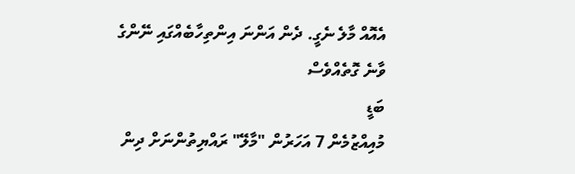އެއޮއް މާލެ ނެގީ. ދެން އަންނަ އިންތިހާބެއްގައި ނޭންގެ ވާނެ ގޮތެއްވެސް
ބަޑީ
މުއިއްޒުމެން 7 އަހަރުން "މާލޭ" ރައްޔިތުންނަށް ދިން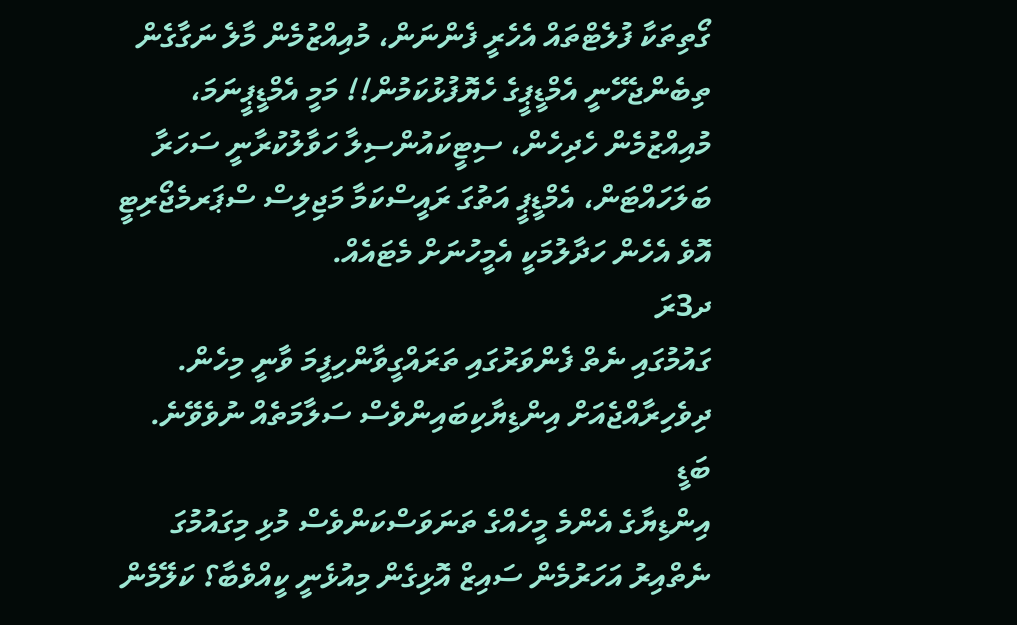ގޯތިތަކާ ފުލެޓްތައް އެހެރީ ފެންނަން، މުއިއްޒުމެން މާލެ ނަގާގެން ތިބެންޖެހޭނީ އެމްޑީޕީގެ ހެޔޮފުޅުކަމުން!! މަމީ އެމްޑީޕީނަމަ، މުއިއްޒުމެން ހެދިހެން، ސިޓީކައުންސިލާ ހަވާލުކުރާނީ ސަހަރާ ބަލަހައްޓަން، އެމްޑީޕީ އަތުގަ ރައީސްކަމާ މަޖިލިސް ސްޕަރމެޖޯރިޓީ އޮވެ އެހެން ހަދާލުމަކީ އެމީހުނަށް މެޓައެއް.
ދ3ރަ
ގައުމުގައި ނެތް ފެންވަރުގައި ތަރައްގީވާންހިފީމަ ވާނީ މިހެން. ދިވެހިރާއްޖެއަށް އިންޑިޔާކިބައިންވެސް ސަލާމަތެއް ނުވެވޭނެ.
ބަޑީ
އިންޑިޔާގެ އެންމެ މީހެއްގެ ތަނަވަސްކަންވެސް މުޅި މިގައުމުގަ ނެތްއިރު އަހަރުމެން ސައިޒް އޮޅިގެން މިއުޅެނީ ކީއްވެބާ؟ ކަލޭމެން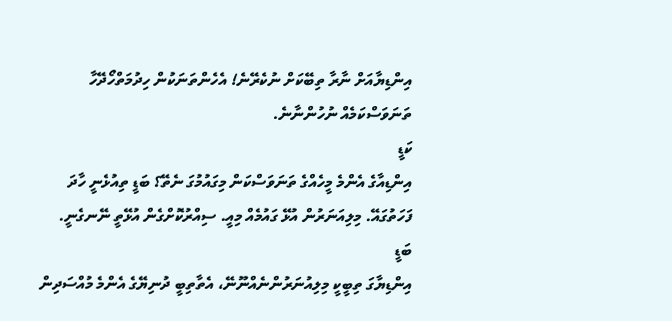އިންޑިޔާއަށް ނާރާ ތިބޭކަށް ނުކެރޭނެ! އެހެންތަނަކުން ހިދުމަތްހޯދޭހާ ތަނަވަސްކަމެއް ނުހުންނާނެ.
ކަޑީ
އިންޑިއާގެ އެންމެ މީހެއްގެ ތަނަވަސްކަން މިގައުމުގަ ނެތޭ؟ ބަޑީ ތިއުޅެނީ ހާދަ ފަހަތުގައޭ. މިލިއަނަރުން އުޅޭ ގައުމެއް މިއީ. ސިއްރުކޮށްގެން އުޅޭތީ ނޭނގެނީ.
ބަޑީ
އިންޑިޔާގަ ތިބީކީ މިލިއުނަރުންނެއްނޫނޭ، އެތާތިބީ ދުނިޔޭގެ އެންމެ މުއްސަދިން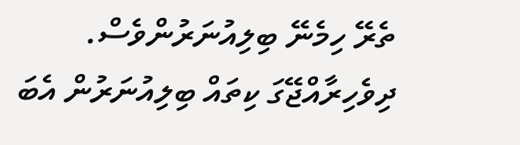ތެރޭ ހިމެނޭ ބިލިއުނަރުންވެސް. ދިވެހިރާއްޖޭގަ ކިތައް ބިލިއުނަރުން އެބަ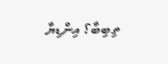ތިބިބާ؟ އިންޑިޔާ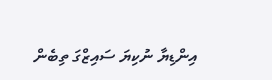އިންޑިޔާ ނުކިޔަ ސައިޒްގަ ތިބެން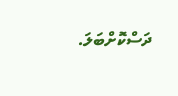ދަސްކޮށްބަލަ.